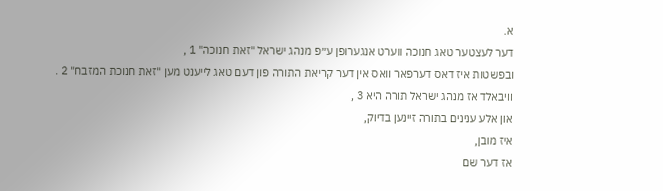א.
דער לעצטער טאג חנוכה ווערט אנגערופן ע״פ מנהג ישראל "זאת חנוכה" 1 ,
ובפשטות איז דאס דערפאר וואס אין דער קריאת התורה פון דעם טאג לייענט מען "זאת חנוכת המזבח" 2 .
וויבאלד אז מנהג ישראל תורה היא 3 ,
און אלע ענינים בתורה זיינען בדיוק,
איז מובן,
אז דער שם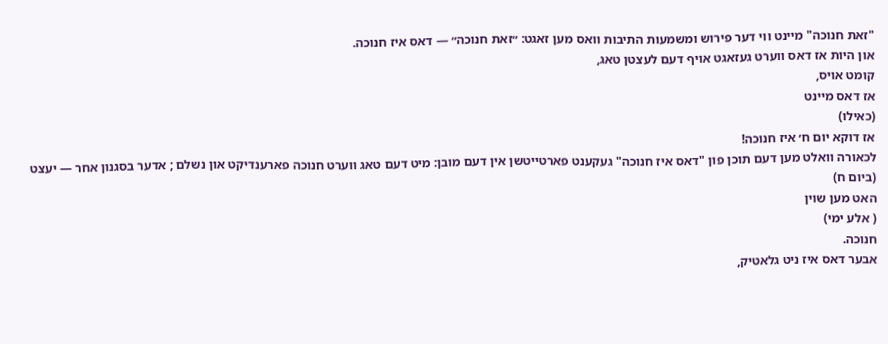"זאת חנוכה" מיינט ווי דער פירוש ומשמעות התיבות וואס מען זאגט: ״זאת חנוכה״ — דאס איז חנוכה.
און היות אז דאס ווערט געזאגט אויף דעם לעצטן טאג,
קומט אויס,
אז דאס מיינט
(כאילו)
אז דוקא יום ח׳ איז חנוכה!
לכאורה וואלט מען דעם תוכן פון "דאס איז חנוכה" געקענט פארטייטשן אין דעם מובן: מיט דעם טאג ווערט חנוכה פארענדיקט און נשלם ; אדער בסגנון אחר — יעצט
(ביום ח)
האט מען שוין
( אלע ימי)
חנוכה.
אבער דאס איז ניט גלאטיק,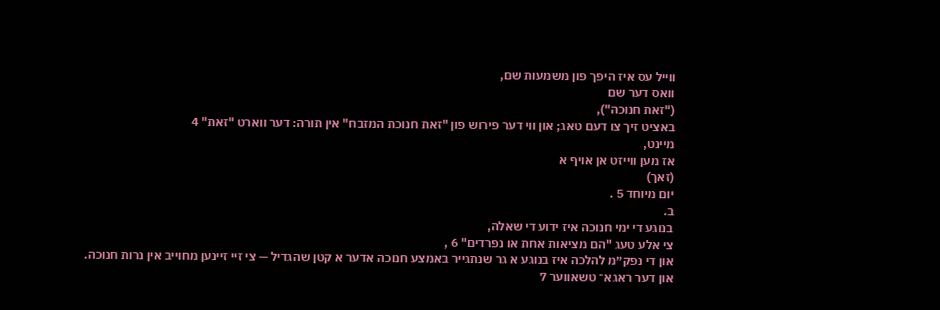ווייל עס איז היפך פון משמעות שם,
וואס דער שם
("זאת חנוכה"),
באציט זיך צו דעם טאג; און ווי דער פירוש פון "זאת חנוכת המזבח" אין תורה: דער ווארט "זאת" 4
מיינט,
אז מען ווייזט אן אויף א
(זאך)
יום מיוחד 5 .
ב.
בנוגע די ימי חנוכה איז ידוע די שאלה,
צי אלע טעג "הם מציאות אחת או נפרדים" 6 ,
און די נפק״מ להלכה איז בנוגע א גר שנתגייר באמצע חנוכה אדער א קטן שהגדיל — צי זיי זיינען מחוייב אין נרות חנוכה.
און דער ראגא־ טשאווער 7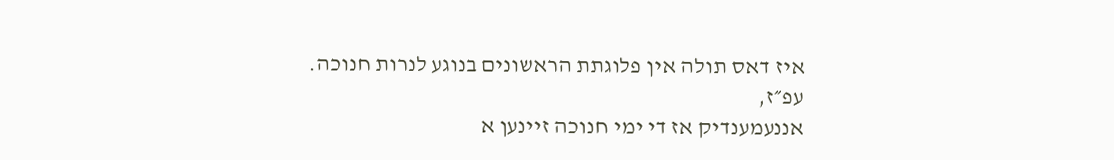איז דאס תולה אין פלוגתת הראשונים בנוגע לנרות חנוכה.
עפ״ז,
אננעמענדיק אז די ימי חנוכה זיינען א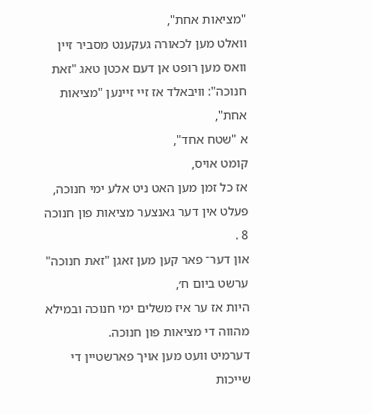"מציאות אחת",
וואלט מען לכאורה געקענט מסביר זיין וואס מען רופט אן דעם אכטן טאג "זאת חנוכה": וויבאלד אז זיי זיינען "מציאות אחת",
א "שטח אחד",
קומט אויס,
אז כל זמן מען האט ניט אלע ימי חנוכה,
פעלט אין דער גאנצער מציאות פון חנוכה 8 .
און דער־ פאר קען מען זאגן "זאת חנוכה" ערשט ביום ח׳,
היות אז ער איז משלים ימי חנוכה ובמילא מהווה די מציאות פון חנוכה.
דערמיט וועט מען אויך פארשטיין די שייכות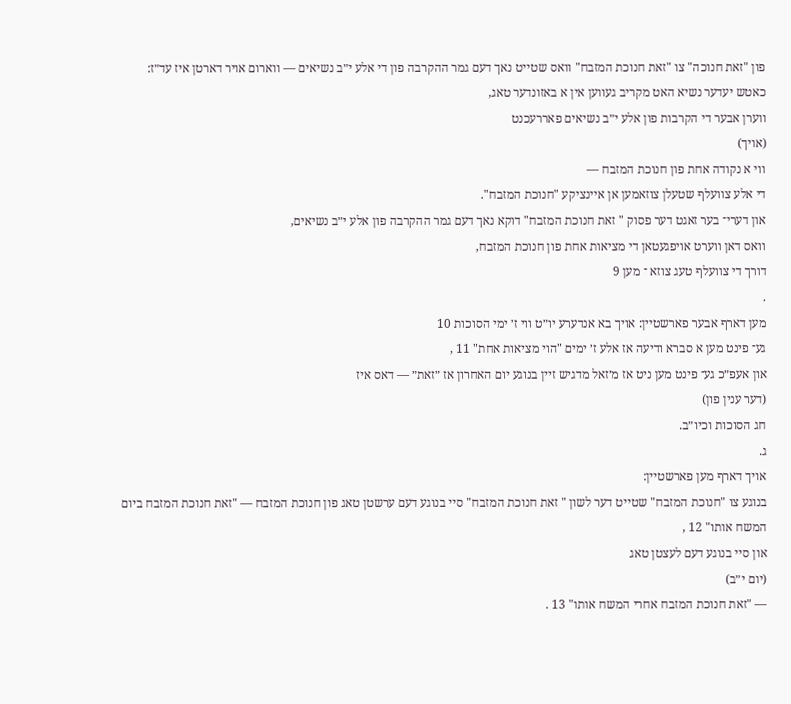פון "זאת חנוכה" צו "זאת חנוכת המזבח" וואס שטייט נאך דעם גמר ההקרבה פון די אלע י״ב נשיאים — ווארום אויר דארטן איז עד״ז: כאטש יעדער נשיא האט מקריב געווען אין א באזונדער טאג,
ווערן אבער די הקרבות פון אלע י״ב נשיאים פאררעכנט
(אויך)
ווי א נקודה אחת פון חנוכת המזבח —
די אלע צוועלף שטעלן צוזאמען אן איינציקע "חנוכת המזבח".
און דערי־ בער זאגט דער פסוק " זאת חנוכת המזבח" דוקא נאך דעם גמר ההקרבה פון אלע י״ב נשיאים,
וואס דאן ווערט אויפגעטאן די מציאות אחת פון חנוכת המזבח,
דורך די צוועלף טעג צוזא ־ מען 9
.
מען דארף אבער פארשטיין: אויך בא אנדערע יו״ט ווי ז׳ ימי הסוכות 10
גע־ פינט מען א סברא ודיעה אז אלע ז׳ ימים "הוי מציאות אחת" 11 ,
און אעפ״כ גע־ פינט מען ניט אז מ׳זאל מדגיש זיין בנוגע יום האחרון אז ״זאת״ — דאס איז
(דער ענין פון)
חג הסוכות וכיו״ב.
ג.
אויך דארף מען פארשטיין:
בנוגע צו "חנוכת המזבח" שטייט דער לשון " זאת חנוכת המזבח" סיי בנוגע דעם ערשטן טאג פון חנוכת המזבח — "זאת חנוכת המזבח ביום המשח אותו" 12 ,
און סיי בנוגע דעם לעצטן טאג
(יום י״ב)
— "זאת חנוכת המזבח אחרי המשח אותו" 13 .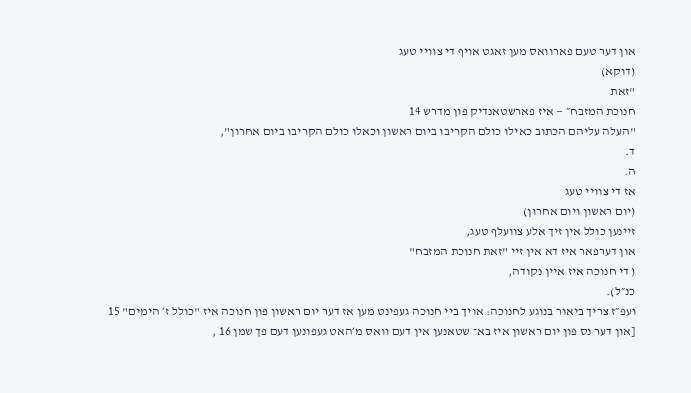און דער טעם פארוואס מען זאגט אויף די צוויי טעג
(דוקא)
"זאת
חנוכת המזבח״ — איז פארשטאנדיק פון מדרש 14
"העלה עליהם הכתוב כאילו כולם הקריבו ביום ראשון וכאלו כולם הקריבו ביום אחרון",
ד.
ה.
אז די צוויי טעג
(יום ראשון ויום אחרון)
זיינען כולל אין זיך אלע צוועלף טעג,
און דערפאר איז דא אין זיי "זאת חנוכת המזבח"
( די חנוכה איז איין נקודה,
כנ״ל).
ועפ״ז צריך ביאור בנוגע לחנוכה: אויך ביי חנוכה געפינט מען אז דער יום ראשון פון חנוכה איז "כולל ז׳ הימים" 15
[און דער נס פון יום ראשון איז בא־ שטאנען אין דעם וואס מ׳האט געפונען דעם פך שמן 16 ,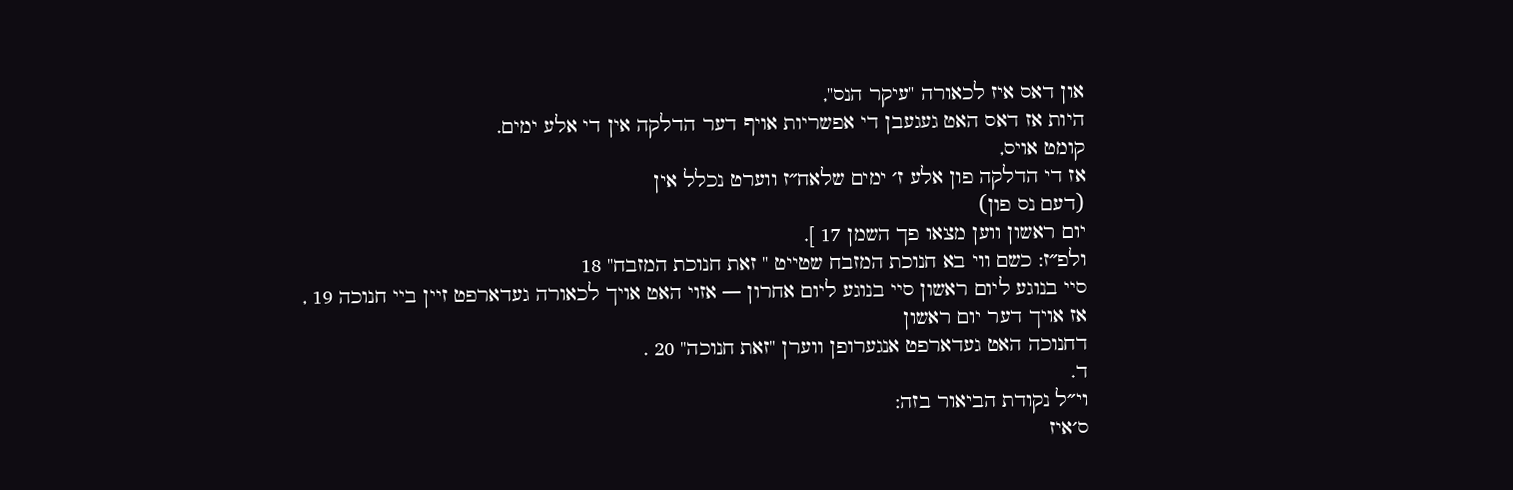און דאס איז לכאורה "עיקר הנס",
היות אז דאס האט געגעבן די אפשריות אויף דער הדלקה אין די אלע ימים.
קומט אויס,
אז די הדלקה פון אלע ז׳ ימים שלאח״ז ווערט נכלל אין
(דעם נס פון)
יום ראשון ווען מצאו פך השמן 17 ].
ולפ״ז: כשם ווי בא חנוכת המזבח שטייט " זאת חנוכת המזבח" 18
סיי בנוגע ליום ראשון סיי בנוגע ליום אחרון — אזוי האט אויך לכאורה געדארפט זיין ביי חנוכה 19 ,
אז אויך דער יום ראשון
דחנוכה האט געדארפט אנגערופן ווערן "זאת חנוכה" 20 .
ד.
וי״ל נקודת הביאור בזה:
ס׳איז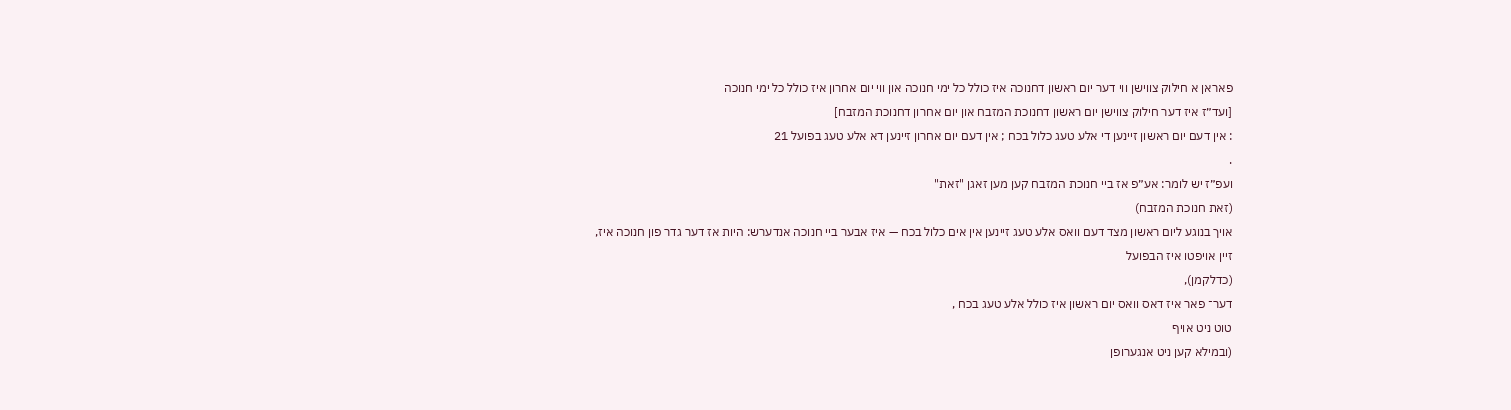פאראן א חילוק צווישן ווי דער יום ראשון דחנוכה איז כולל כל ימי חנוכה און ווי יום אחרון איז כולל כל ימי חנוכה
[ועד״ז איז דער חילוק צווישן יום ראשון דחנוכת המזבח און יום אחרון דחנוכת המזבח]
: אין דעם יום ראשון זיינען די אלע טעג כלול בכח ; אין דעם יום אחרון זיינען דא אלע טעג בפועל 21
.
ועפ״ז יש לומר: אע״פ אז ביי חנוכת המזבח קען מען זאגן "זאת"
(זאת חנוכת המזבח)
אויך בנוגע ליום ראשון מצד דעם וואס אלע טעג זיינען אין אים כלול בכח — איז אבער ביי חנוכה אנדערש: היות אז דער גדר פון חנוכה איז,
זיין אויפטו איז הבפועל
(כדלקמן),
דער־ פאר איז דאס וואס יום ראשון איז כולל אלע טעג בכח ,
טוט ניט אויף
(ובמילא קען ניט אנגערופן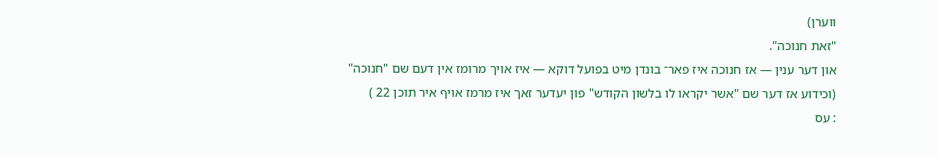ווערן)
"זאת חנוכה".
און דער ענין — אז חנוכה איז פאר־ בונדן מיט בפועל דוקא — איז אויך מרומז אין דעם שם "חנוכה"
(וכידוע אז דער שם "אשר יקראו לו בלשון הקודש" פון יעדער זאך איז מרמז אויף איר תוכן 22 )
: עס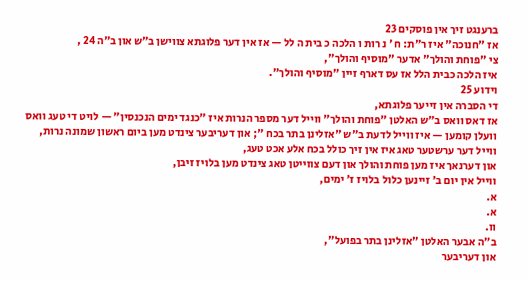ברענגט זיך אין פוסקים 23
אז "חנוכה" איז ר״ת: ח ׳ נ רות ו הלכה כ בית ה לל — אז אין דער פלוגתא צווישן ב״ש און ב״ה 24 ,
צי "פוחת והולך" אדער "מוסיף והולך",
איז הלכה כבית הלל אז עס דארף זיין "מוסיף והולך".
וידוע 25
די הסברה אין זייער פלוגתא,
אז דאס וואס ב״ש האלטן "פוחת והולך" ווייל דער מספר הנרות איז "כנגד ימים הנכנסין״ — לויט די טעג וואס וועלן קומען — איז ווייל לדעת ב״ש "אזלינן בתר בכח "; און דעריבער צינדט מען ביום ראשון שמונה נרות,
ווייל דער ערשטער טאג איז אין זיך כולל בכח אלע אכט טעג,
און דערנאך איז מען פוחת והולך און דעם צווייטן טאג צינדט מען בלויז זיבן,
ווייל אין יום ב׳ זיינען כלול בלויז ז׳ ימים,
א.
א.
וו.
ב״ה אבער האלטן "אזלינן בתר בפועל",
און דעריבער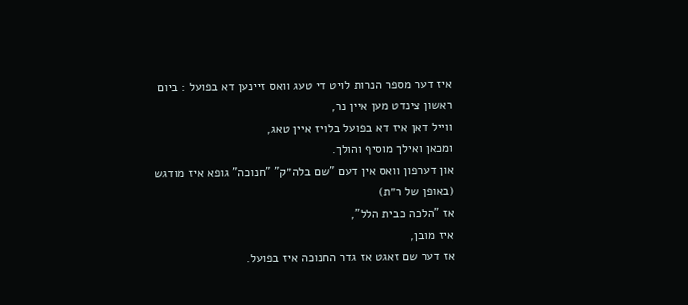איז דער מספר הנרות לויט די טעג וואס זיינען דא בפועל : ביום ראשון צינדט מען איין נר,
ווייל דאן איז דא בפועל בלויז איין טאג,
ומכאן ואילך מוסיף והולך.
און דערפון וואס אין דעם "שם בלה״ק" "חנוכה" גופא איז מודגש
(באופן של ר״ת)
אז "הלכה כבית הלל",
איז מובן,
אז דער שם זאגט אז גדר החנוכה איז בפועל.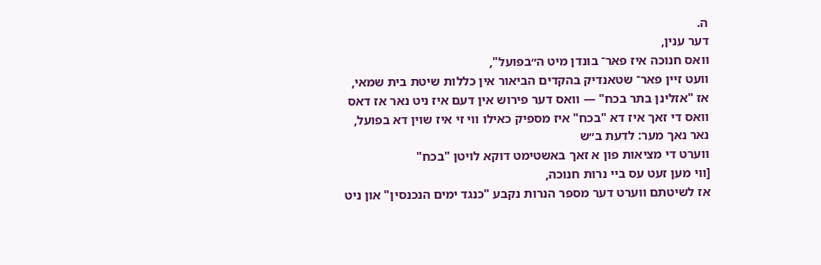ה.
דער ענין,
וואס חנוכה איז פאר־ בונדן מיט ה״בפועל",
וועט זיין פאר־ שטאנדיק בהקדים הביאור אין כללות שיטת בית שמאי,
אז "אזלינן בתר בכח" — וואס דער פירוש אין דעם איז ניט נאר אז דאס וואס די זאך איז דא "בכח" איז מספיק כאילו ווי זי איז שוין דא בפועל,
נאר נאך מער: לדעת ב״ש
ווערט די מציאות פון א זאך באשטימט דוקא לויטן "בכח"
[ווי מען זעט עס ביי נרות חנוכה,
אז לשיטתם ווערט דער מספר הנרות נקבע "כנגד ימים הנכנסין" און ניט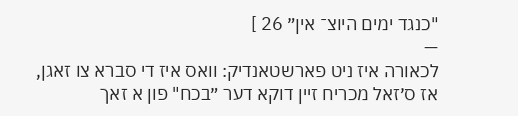"כנגד ימים היוצ־ אין״ 26 ]
—
לכאורה איז ניט פארשטאנדיק: וואס איז די סברא צו זאגן,
אז ס׳זאל מכריח זיין דוקא דער ״בכח" פון א זאך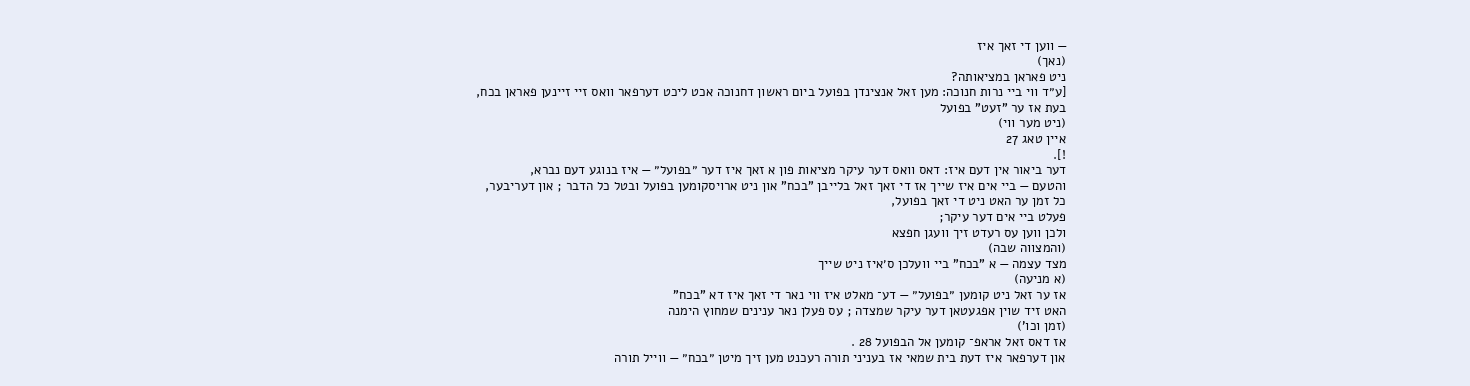— ווען די זאך איז
(נאך)
ניט פאראן במציאותה?
[ע״ד ווי ביי נרות חנוכה: מען זאל אנצינדן בפועל ביום ראשון דחנוכה אכט ליכט דערפאר וואס זיי זיינען פאראן בכח,
בעת אז ער "זעט" בפועל
(ניט מער ווי)
איין טאג 27
!].
דער ביאור אין דעם איז: דאס וואס דער עיקר מציאות פון א זאך איז דער ״בפועל״ — איז בנוגע דעם נברא,
והטעם — ביי אים איז שייך אז די זאך זאל בלייבן "בכח" און ניט ארויסקומען בפועל ובטל כל הדבר ; און דעריבער,
כל זמן ער האט ניט די זאך בפועל,
פעלט ביי אים דער עיקר;
ולכן ווען עס רעדט זיך וועגן חפצא
(והמצווה שבה)
מצד עצמה — א "בכח" ביי וועלכן ס׳איז ניט שייך
(א מניעה)
אז ער זאל ניט קומען ״בפועל״ — דע־ מאלט איז ווי נאר די זאך איז דא "בכח"
האט זיד שוין אפגעטאן דער עיקר שמצדה ; עס פעלן נאר ענינים שמחוץ הימנה
(זמן וכו')
אז דאס זאל אראפ־ קומען אל הבפועל 28 .
און דערפאר איז דעת בית שמאי אז בעניני תורה רעכנט מען זיך מיטן ״בכח״ — ווייל תורה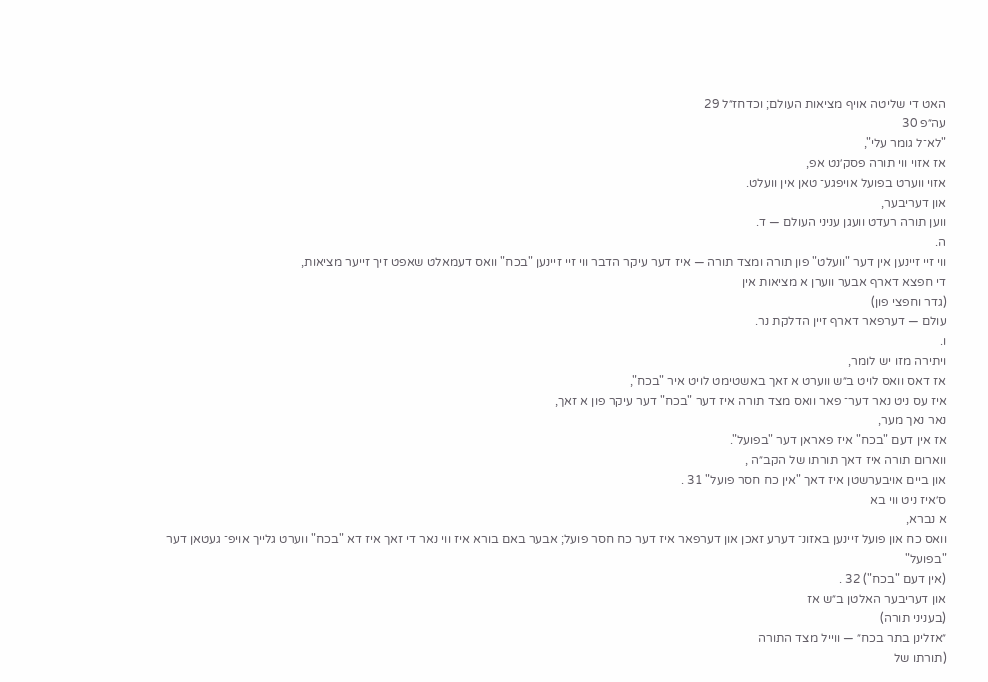האט די שליטה אויף מציאות העולם; וכדחז״ל 29
עה״פ 30
"לא־ל גומר עלי",
אז אזוי ווי תורה פסק׳נט אפ,
אזוי ווערט בפועל אויפגע־ טאן אין וועלט.
און דעריבער,
ווען תורה רעדט וועגן עניני העולם — ד.
ה.
ווי זיי זיינען אין דער "וועלט" פון תורה ומצד תורה — איז דער עיקר הדבר ווי זיי זיינען "בכח" וואס דעמאלט שאפט זיך זייער מציאות,
די חפצא דארף אבער ווערן א מציאות אין
(גדר וחפצי פון)
עולם — דערפאר דארף זיין הדלקת נר.
ו.
ויתירה מזו יש לומר,
אז דאס וואס לויט ב״ש ווערט א זאך באשטימט לויט איר "בכח",
איז עס ניט נאר דער־ פאר וואס מצד תורה איז דער "בכח" דער עיקר פון א זאך,
נאר נאך מער,
אז אין דעם "בכח" איז פאראן דער "בפועל".
ווארום תורה איז דאך תורתו של הקב״ה ,
און ביים אויבערשטן איז דאך "אין כח חסר פועל" 31 .
ס׳איז ניט ווי בא
א נברא,
וואס כח און פועל זיינען באזונ־ דערע זאכן און דערפאר איז דער כח חסר פועל; אבער באם בורא איז ווי נאר די זאך איז דא "בכח" ווערט גלייך אויפ־ געטאן דער "בפועל"
(אין דעם "בכח") 32 .
און דעריבער האלטן ב״ש אז
(בעניני תורה)
״אזלינן בתר בכח״ — ווייל מצד התורה
(תורתו של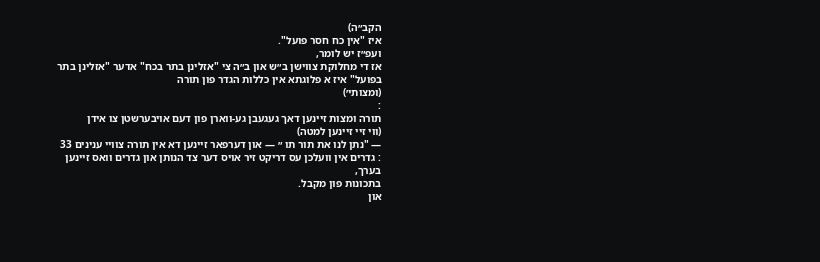הקב״ה)
איז "אין כח חסר פועל".
ועפ״ז יש לומר,
אז די מחלוקת צווישן ב״ש און ב״ה צי "אזלינן בתר בכח" אדער "אזלינן בתר בפועל" איז א פלוגתא אין כללות הגדר פון תורה
(ומצותי׳)
:
תורה ומצות זיינען דאך געגעבן גע-ווארן פון דעם אויבערשטן צו אידן
(ווי זיי זיינען למטה)
— "נתן לנו את תור תו ״ — און דערפאר זיינען דא אין תורה צוויי ענינים 33
: גדרים אין וועלכן עס דריקט זיר אויס דער צד הנותן און גדרים וואס זיינען בערך,
בתכונות פון מקבל.
און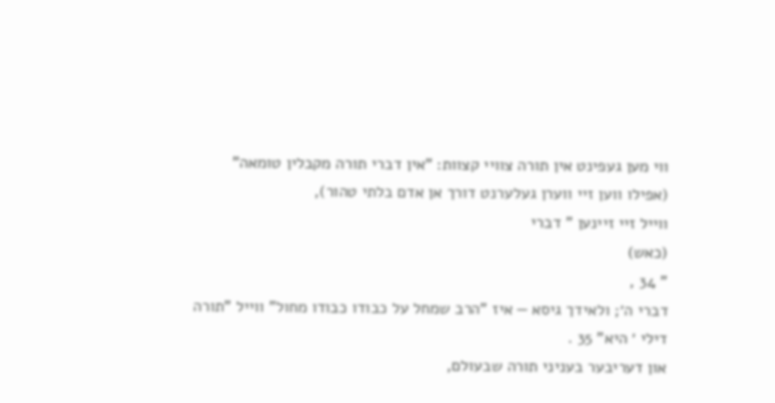ווי מען געפינט אין תורה צוויי קצוות: "אין דברי תורה מקבלין טומאה"
(אפילו ווען זיי ווערן געלערנט דורך אן אדם בלתי טהור),
ווייל זיי זיינען " דברי
(כאש)
" 34 ,
דברי ה׳; ולאידך גיסא — איז "הרב שמחל על כבודו כבודו מחול" ווייל "תורה דילי ׳ היא" 35 .
און דעריבער בעניני תורה שבעולם,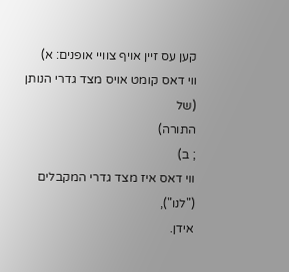קען עס זיין אויף צוויי אופנים: א)
ווי דאס קומט אויס מצד גדרי הנותן
(של
התורה)
; ב)
ווי דאס איז מצד גדרי המקבלים
("לנו"),
אידן.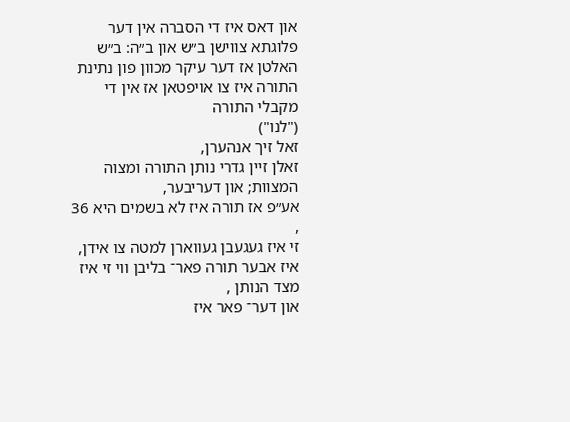און דאס איז די הסברה אין דער פלוגתא צווישן ב״ש און ב״ה: ב״ש האלטן אז דער עיקר מכוון פון נתינת התורה איז צו אויפטאן אז אין די מקבלי התורה
("לנו")
זאל זיך אנהערן,
זאלן זיין גדרי נותן התורה ומצוה המצוות; און דעריבער,
אע״פ אז תורה איז לא בשמים היא 36 ,
זי איז געגעבן געווארן למטה צו אידן,
איז אבער תורה פאר־ בליבן ווי זי איז מצד הנותן ,
און דער־ פאר איז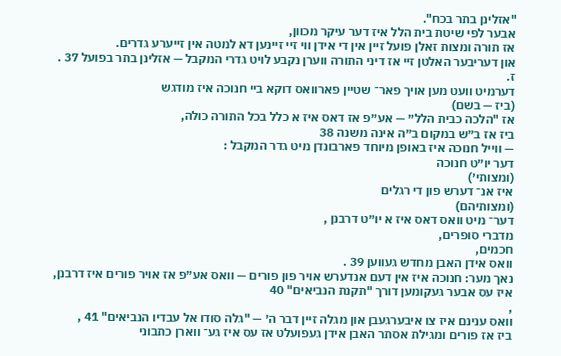"אזלינן בתר בכח".
אבער לפי שיטת בית הלל איז דער עיקר מכוון,
אז תורה ומצות זאלן פועל זיין אין די אידן ווי זיי זיינען דא למטה אין זייערע גדרים.
און דעריבער האלטן זיי אז דיני התורה ווערן נקבע לויט גדרי המקבל — אזלינן בתר בפועל 37 .
ז.
דערמיט וועט מען אויך פאר־ שטיין פארוואס דוקא ביי חנוכה איז מודגש
(ביז — בשם)
אז "הלכה כבית הלל״ — אע״פ אז דאס איז א כלל בכל התורה כולה,
ביז אז ב״ש במקום ב״ה אינה משנה 38
— ווייל חנוכה איז באופן מיוחד פארבונדן מיט גדר המקבל :
דער יו״ט חנוכה
(ומצותי׳)
איז אנ־ דערש פון די רגלים
(ומצותיהם)
דער־ מיט וואס דאס איז א יו״ט דרבנן ,
מדברי סופרים,
חכמים,
וואס אידן האבן מחדש געווען 39 .
נאך מער: חנוכה איז אין דעם אנדערש אויר פון פורים — וואס אע״פ אז אויר פורים איז דרבנן,
איז עס אבער געקומען דורך "תקנת הנביאים" 40
,
וואס ענינם איז צו איבערגעבן און מגלה זיין דבר ה׳ — "גלה סודו אל עבדיו הנביאים" 41 ,
ביז אז פורים ומגילת אסתר האבן אידן געפועלט אז עס איז גע־ ווארן כתבוני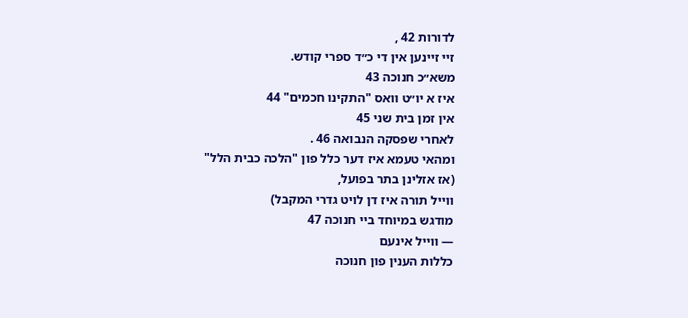לדורות 42 ,
זיי זיינען אין די כ״ד ספרי קודש.
משא״כ חנוכה 43
איז א יו״ט וואס "התקינו חכמים" 44
אין זמן בית שני 45
לאחרי שפסקה הנבואה 46 .
ומהאי טעמא איז דער כלל פון "הלכה כבית הלל"
(אז אזלינן בתר בפועל,
ווייל תורה איז דן לויט גדרי המקבל)
מודגש במיוחד ביי חנוכה 47
— ווייל אינעם
כללות הענין פון חנוכה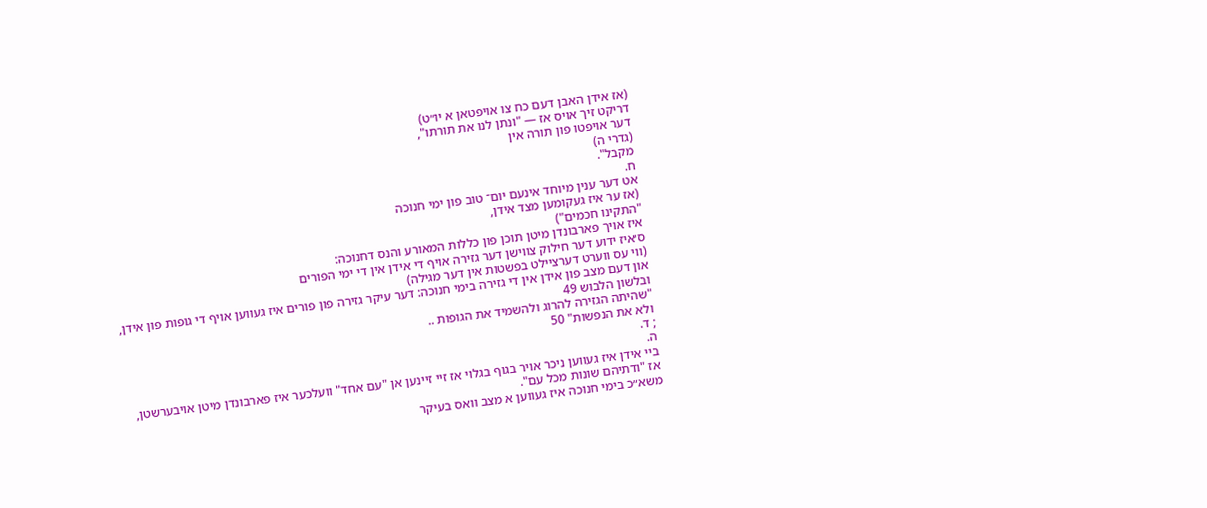(אז אידן האבן דעם כח צו אויפטאן א יו״ט)
דריקט זיך אויס אז — "ונתן לנו את תורתו",
דער אויפטו פון תורה אין
(גדרי ה)
מקבל".
ח.
אט דער ענין מיוחד אינעם יום־ טוב פון ימי חנוכה
(אז ער איז געקומען מצד אידן,
"התקינו חכמים")
איז אויך פארבונדן מיטן תוכן פון כללות המאורע והנס דחנוכה:
ס׳איז ידוע דער חילוק צווישן דער גזירה אויף די אידן אין די ימי הפורים
(ווי עס ווערט דערציילט בפשטות אין דער מגילה)
און דעם מצב פון אידן אין די גזירה בימי חנוכה: דער עיקר גזירה פון פורים איז געווען אויף די גופות פון אידן,
ובלשון הלבוש 49
"שהיתה הגזירה להרוג ולהשמיד את הגופות ..
ולא את הנפשות" 50
; ד.
ה.
ביי אידן איז געווען ניכר אויר בגוף בגלוי אז זיי זיינען אן "עם אחד" וועלכער איז פארבונדן מיטן אויבערשטן,
אז "ודתיהם שונות מכל עם".
משא״כ בימי חנוכה איז געווען א מצב וואס בעיקר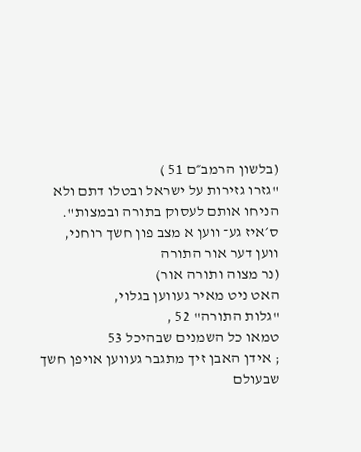(בלשון הרמב״ם 51 )
"גזרו גזירות על ישראל ובטלו דתם ולא הניחו אותם לעסוק בתורה ובמצות".
ס׳איז גע־ ווען א מצב פון חשך רוחני,
ווען דער אור התורה
(נר מצוה ותורה אור)
האט ניט מאיר געווען בגלוי,
"גלות התורה" 52 ,
טמאו כל השמנים שבהיכל 53
; אידן האבן זיך מתגבר געווען אויפן חשך שבעולם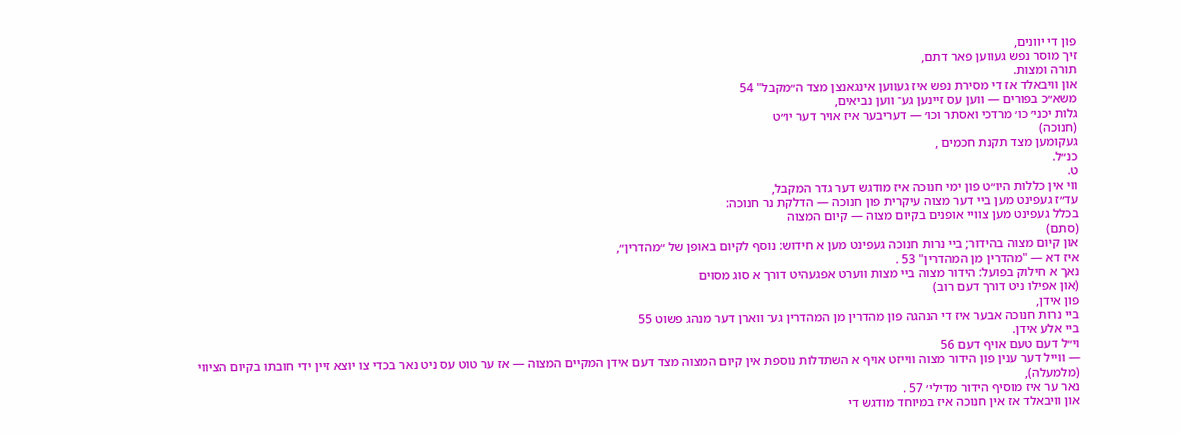פון די יוונים,
זיך מוסר נפש געווען פאר דתם,
תורה ומצות.
און וויבאלד אז די מסירת נפש איז געווען אינגאנצן מצד ה״מקבל" 54
משא״כ בפורים — ווען עס זיינען גע־ ווען נביאים,
גלות יכני׳ כו׳ מרדכי ואסתר וכו׳ — דעריבער איז אויר דער יו״ט
(חנוכה)
געקומען מצד תקנת חכמים ,
כנ״ל.
ט.
ווי אין כללות היו״ט פון ימי חנוכה איז מודגש דער גדר המקבל,
עד״ז געפינט מען ביי דער מצוה עיקרית פון חנוכה — הדלקת נר חנוכה:
בכלל געפינט מען צוויי אופנים בקיום מצוה — קיום המצוה
(סתם)
און קיום מצוה בהידור; ביי נרות חנוכה געפינט מען א חידוש: נוסף לקיום באופן של ״מהדרין״,
איז דא — "מהדרין מן המהדרין" 53 .
נאך א חילוק בפועל: הידור מצוה ביי מצות ווערט אפגעהיט דורך א סוג מסוים
(און אפילו ניט דורך דעם רוב)
פון אידן,
ביי נרות חנוכה אבער איז די הנהגה פון מהדרין מן המהדרין גע־ ווארן דער מנהג פשוט 55
ביי אלע אידן.
וי״ל דעם טעם אויף דעם 56
— ווייל דער ענין פון הידור מצוה ווייזט אויף א השתדלות נוספת אין קיום המצוה מצד דעם אידן המקיים המצוה — אז ער טוט עס ניט נאר בכדי צו יוצא זיין ידי חובתו בקיום הציווי
(מלמעלה),
נאר ער איז מוסיף הידור מדילי׳ 57 .
און וויבאלד אז אין חנוכה איז במיוחד מודגש די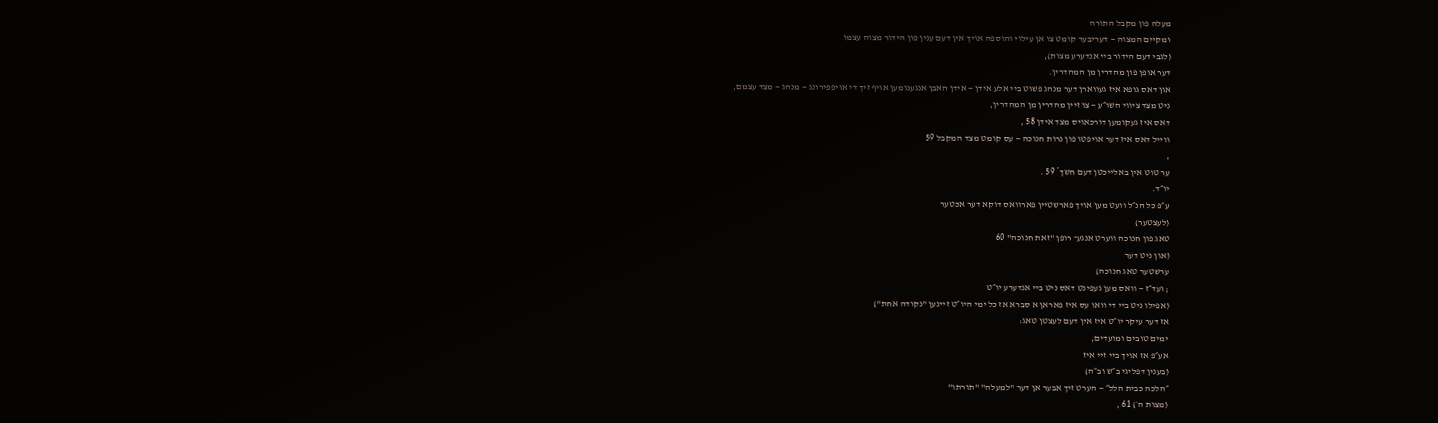מעלה פון מקבל התורה
ומקיים המצוה — דעריבער קומט צו אן עילוי והוספה אויך אין דעם ענין פון הידור מצוה עצמו
(לגבי דעם הידור ביי אנדערע מצות),
דער אופן פון מהדרין מן המהדרין.
און דאס גופא איז געווארן דער מנהג פשוט ביי אלע אידן — אידן האבן אנגענומען אויף זיך די אויפפירונג — מנהג — מצד עצמם,
ניט מצד ציווי השו״ע — צו זיין מהדרין מן המהדרין,
דאס איז געקומען דורכאויס מצד אידן 58 ,
ווייל דאס איז דער אויפטו פון נרות חנוכה — עס קומט מצד המקבל 59
,
ער טוט אין באלייכטן דעם חשך* 59 .
יו״ד.
ע״פ כל הנ״ל וועט מען אויך פארשטיין פארוואס דוקא דער אכטער
(לעצטער)
טאג פון חנוכה ווערט אנגע־ רופן "זאת חנוכה" 60
(און ניט דער
ערשטער טאג חנוכה)
; ועד״ז — וואס מען געפינט דאס ניט ביי אנדערע יו״ט
(אפילו ניט ביי די וואו עס איז פאראן א סברא אז כל ימי היו״ט זיינען "נקודה אחת")
אז דער עיקר יו״ט איז אין דעם לעצטן טאג:
ימים טובים ומועדים,
אע״פ אז אויך ביי זיי איז
(בענין דפליגי ב״ש וב״ה)
״הלכה כבית הלל״ — הערט זיך אבער אן דער "למעלה" "תורתו"
(מצות ה׳) 61 ,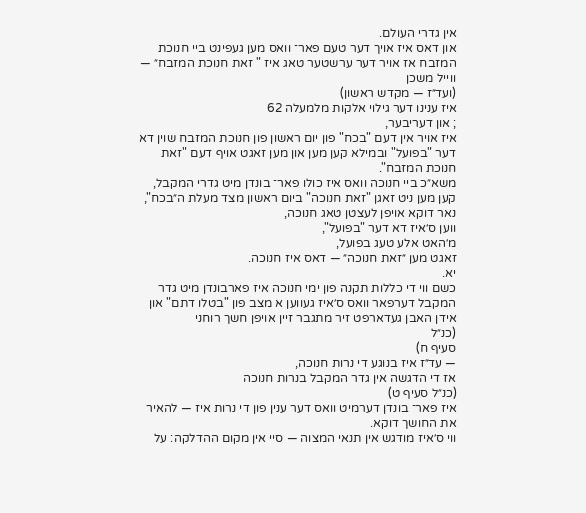אין גדרי העולם.
און דאס איז אויך דער טעם פאר־ וואס מען געפינט ביי חנוכת המזבח אז אויר דער ערשטער טאג איז " זאת חנוכת המזבח״ — ווייל משכן
(ועד״ז — מקדש ראשון)
איז ענינו דער גילוי אלקות מלמעלה 62
; און דעריבער,
איז אויר אין דעם "בכח" פון יום ראשון פון חנוכת המזבח שוין דא דער "בפועל" ובמילא קען מען און מען זאגט אויף דעם "זאת חנוכת המזבח".
משא״כ ביי חנוכה וואס איז כולו פאר־ בונדן מיט גדרי המקבל,
קען מען ניט זאגן "זאת חנוכה" ביום ראשון מצד מעלת ה״בכח",
נאר דוקא אויפן לעצטן טאג חנוכה,
ווען ס׳איז דא דער "בפועל",
מ׳האט אלע טעג בפועל,
זאגט מען ״זאת חנוכה״ — דאס איז חנוכה.
יא.
כשם ווי די כללות תקנה פון ימי חנוכה איז פארבונדן מיט גדר המקבל דערפאר וואס ס׳איז געווען א מצב פון "בטלו דתם" און אידן האבן געדארפט זיר מתגבר זיין אויפן חשך רוחני
(כנ״ל
סעיף ח)
— עד״ז איז בנוגע די נרות חנוכה,
אז די הדגשה אין גדר המקבל בנרות חנוכה
(כנ״ל סעיף ט)
איז פאר־ בונדן דערמיט וואס דער ענין פון די נרות איז — להאיר את החושך דוקא.
ווי ס׳איז מודגש אין תנאי המצוה — סיי אין מקום ההדלקה: על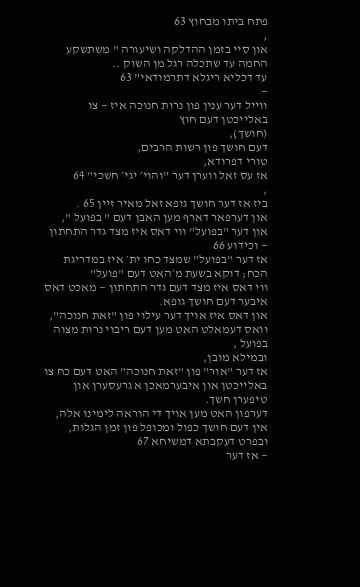פתח ביתו מבחוץ 63
,
און סיי בזמן ההדלקה ושיעורה " משתשקע החמה עד שתכלה רגל מן השוק ..
עד דכליא ריגלא דתרמודאי" 63
—
ווייל דער ענין פון נרות חנוכה איז — צו באלייכטן דעם חוץ
(חושך),
דעם חושך פון רשות הרבים,
טורי דפרודא,
אז עס זאל ווערן דער "והוי׳ יגי׳ חשכי" 64
,
ביז אז דער חושך גופא זאל מאיר זיין 65 .
און דערפאר דארף מען האבן דעם " בפועל ",
און דער "בפועל" ווי דאס איז מצד גדר התחתון — וכידוע 66
אז דער "בפועל" שמצד כחו ית׳ איז במדריגת הכח; דוקא בשעת מ׳האט דעם "פועל"
ווי דאס איז מצד דעם גדר התחתון — מאכט דאס איבער דעם חושך גופא.
און דאס איז אויך דער עילוי פון "זאת חנוכה",
וואס דעמאלט האט מען דעם ריבוי נרות מצוה בפועל ,
ובמילא מובן,
אז דער "אור" פון "זאת חנוכה" האט דעם כח צו באלייכטן און איבערמאכן א גרעסערן און טיפערן חשך.
דערפון האט מען אויך די הוראה לימינו אלה,
אין דעם חושך כפול ומכופל פון זמן הגלות,
ובפרט דעקבתא דמשיחא 67
— אז דער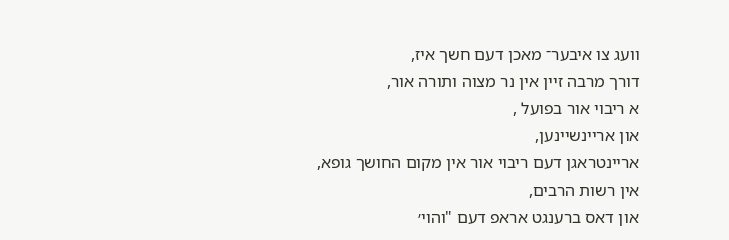וועג צו איבער־ מאכן דעם חשך איז,
דורך מרבה זיין אין נר מצוה ותורה אור,
א ריבוי אור בפועל ,
און אריינשיינען,
אריינטראגן דעם ריבוי אור אין מקום החושך גופא,
אין רשות הרבים,
און דאס ברענגט אראפ דעם "והוי׳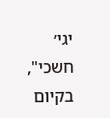יגי׳ חשכי",
בקיום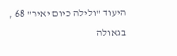היעוד "ולילה כיום יאיר" 68 ,
בגאולה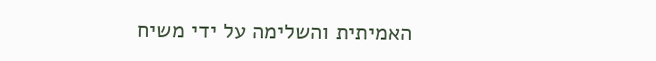האמיתית והשלימה על ידי משיח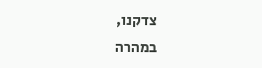צדקנו,
במהרה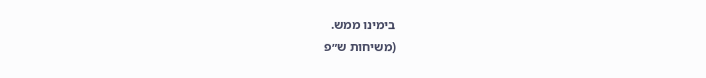בימינו ממש.
(משיחות ש״פ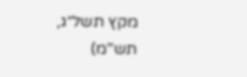מקץ תשל״ג,
תש"מ)